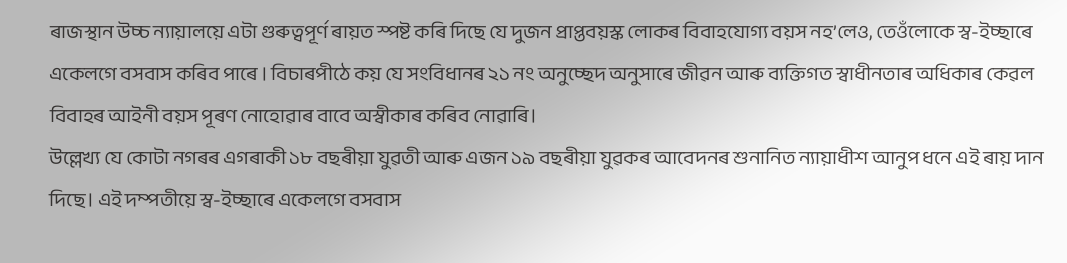ৰাজস্থান উচ্চ ন্যায়ালয়ে এটা গুৰুত্বপূৰ্ণ ৰায়ত স্পষ্ট কৰি দিছে যে দুজন প্ৰাপ্তবয়স্ক লোকৰ বিবাহযোগ্য বয়স নহ’লেও, তেওঁলোকে স্ব-ইচ্ছাৰে একেলগে বসবাস কৰিব পাৰে । বিচাৰপীঠে কয় যে সংবিধানৰ ২১ নং অনুচ্ছেদ অনুসাৰে জীৱন আৰু ব্যক্তিগত স্বাধীনতাৰ অধিকাৰ কেৱল বিবাহৰ আইনী বয়স পূৰণ নোহোৱাৰ বাবে অস্বীকাৰ কৰিব নোৱাৰি।
উল্লেখ্য যে কোটা নগৰৰ এগৰাকী ১৮ বছৰীয়া যুৱতী আৰু এজন ১৯ বছৰীয়া যুৱকৰ আবেদনৰ শুনানিত ন্যায়াধীশ আনুপ ধনে এই ৰায় দান দিছে। এই দম্পতীয়ে স্ব-ইচ্ছাৰে একেলগে বসবাস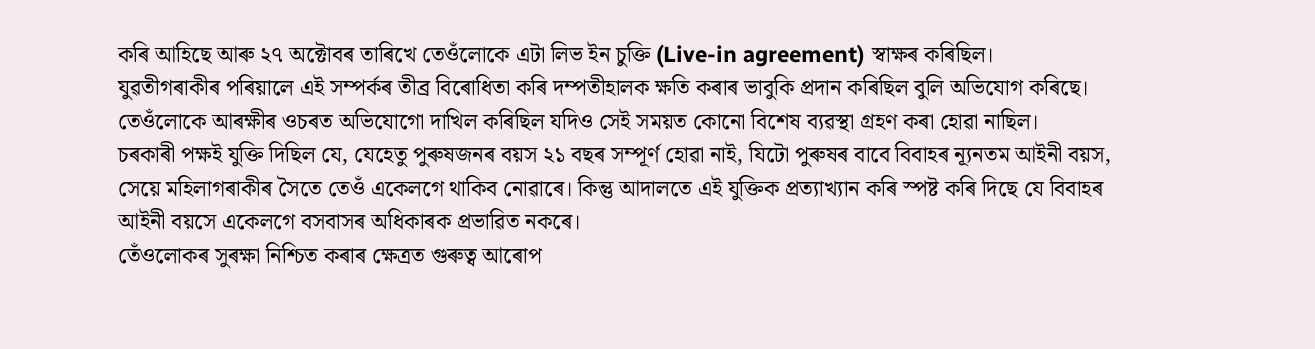কৰি আহিছে আৰু ২৭ অক্টোবৰ তাৰিখে তেওঁলোকে এটা লিভ ইন চুক্তি (Live-in agreement) স্বাক্ষৰ কৰিছিল।
যুৱতীগৰাকীৰ পৰিয়ালে এই সম্পৰ্কৰ তীব্ৰ বিৰোধিতা কৰি দম্পতীহালক ক্ষতি কৰাৰ ভাবুকি প্ৰদান কৰিছিল বুলি অভিযোগ কৰিছে। তেওঁলোকে আৰক্ষীৰ ওচৰত অভিযোগো দাখিল কৰিছিল যদিও সেই সময়ত কোনো বিশেষ ব্যৱস্থা গ্ৰহণ কৰা হোৱা নাছিল।
চৰকাৰী পক্ষই যুক্তি দিছিল যে, যেহেতু পুৰুষজনৰ বয়স ২১ বছৰ সম্পূৰ্ণ হোৱা নাই, যিটো পুৰুষৰ বাবে বিবাহৰ ন্যূনতম আইনী বয়স, সেয়ে মহিলাগৰাকীৰ সৈতে তেওঁ একেলগে থাকিব নোৱাৰে। কিন্তু আদালতে এই যুক্তিক প্ৰত্যাখ্যান কৰি স্পষ্ট কৰি দিছে যে বিবাহৰ আইনী বয়সে একেলগে বসবাসৰ অধিকাৰক প্ৰভাৱিত নকৰে।
তেঁওলোকৰ সুৰক্ষা নিশ্চিত কৰাৰ ক্ষেত্ৰত গুৰুত্ব আৰোপ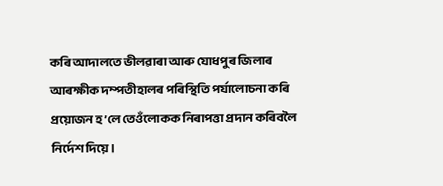কৰি আদালতে ভীলৱাৰা আৰু যোধপুৰ জিলাৰ আৰক্ষীক দম্পতীহালৰ পৰিস্থিতি পৰ্যালোচনা কৰি প্ৰয়োজন হ’লে তেওঁলোকক নিৰাপত্তা প্ৰদান কৰিবলৈ নিৰ্দেশ দিয়ে।